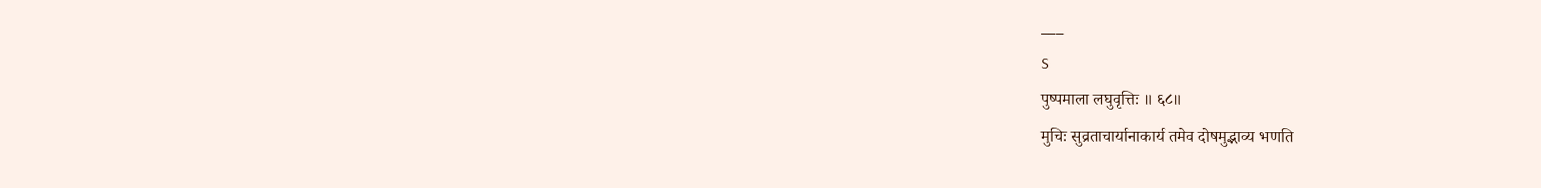___
S
पुष्पमाला लघुवृत्तिः ॥ ६८॥
मुचिः सुव्रताचार्यानाकार्य तमेव दोषमुद्भाव्य भणति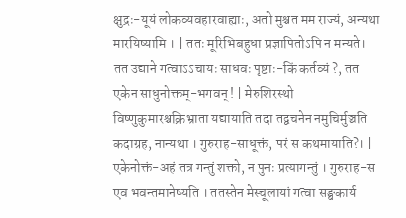क्षुद्रः-यूयं लोकव्यवहारवाह्याः, अतो मुश्चत मम राज्यं, अन्यथा मारयिष्यामि । | ततः मूरिभिबहुधा प्रज्ञापितोऽपि न मन्यते। तत उद्याने गत्वाऽऽचायः साधवः पृष्टाः-किं कर्तव्यं ?, तत एकेन साधुनोक्तम्-भगवन् ! | मेरुशिरस्थो विष्णुकुमारश्चक्रिभ्राता यद्यायाति तदा तद्वचनेन नमुचिर्मुञ्चति कदाग्रह, नान्यथा । गुरुराह-साधूक्तं, परं स कथमायाति?। | एकेनोक्तं-अहं तत्र गन्तुं शक्तो, न पुनः प्रत्यागन्तुं । गुरुराह-स एव भवन्तमानेष्यति । ततस्तेन मेस्चूलायां गत्वा सङ्घकार्य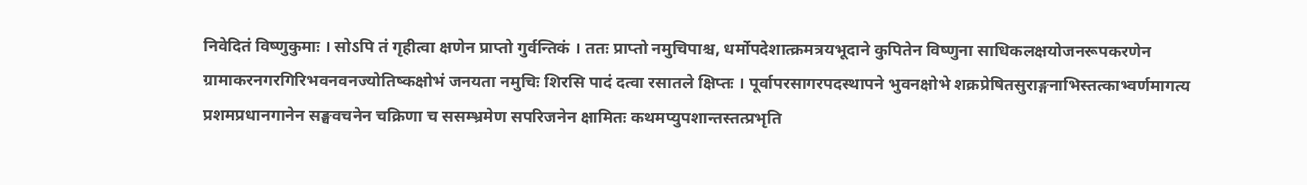निवेदितं विष्णुकुमाः । सोऽपि तं गृहीत्वा क्षणेन प्राप्तो गुर्वन्तिकं । ततः प्राप्तो नमुचिपाश्च, धर्मोपदेशात्क्रमत्रयभूदाने कुपितेन विष्णुना साधिकलक्षयोजनरूपकरणेन ग्रामाकरनगरगिरिभवनवनज्योतिष्कक्षोभं जनयता नमुचिः शिरसि पादं दत्वा रसातले क्षिप्तः । पूर्वापरसागरपदस्थापने भुवनक्षोभे शक्रप्रेषितसुराङ्गनाभिस्तत्काभ्वर्णमागत्य प्रशमप्रधानगानेन सङ्घवचनेन चक्रिणा च ससम्भ्रमेण सपरिजनेन क्षामितः कथमप्युपशान्तस्तत्प्रभृति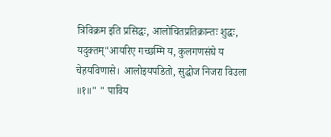त्रिविक्रम इति प्रसिद्धः, आलोचितप्रतिक्रान्तः शुद्धः, यदुक्तम्"आयरिए गच्छम्मि य, कुलगणसंघे य चेहयविणासे। आलोइयपडितो, सुद्धोज निजरा विउला ॥१॥" " पाविय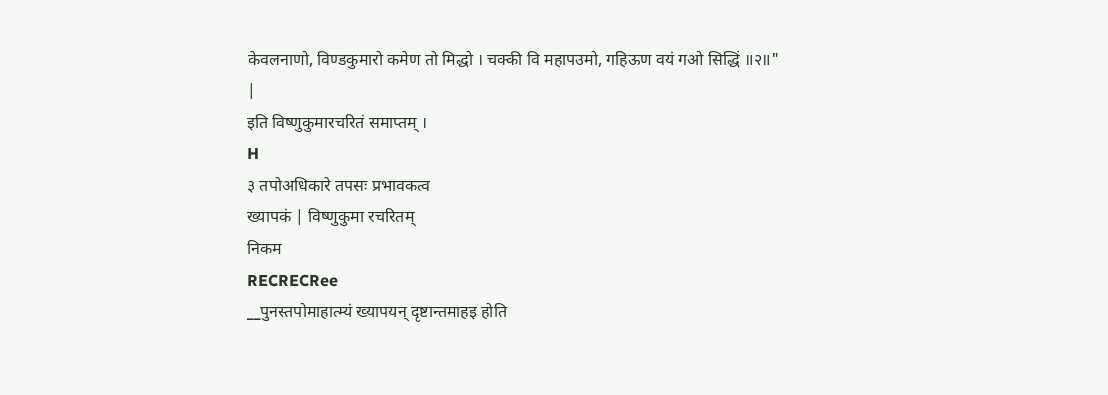केवलनाणो, विण्डकुमारो कमेण तो मिद्धो । चक्की वि महापउमो, गहिऊण वयं गओ सिद्धिं ॥२॥" |
इति विष्णुकुमारचरितं समाप्तम् ।
H
३ तपोअधिकारे तपसः प्रभावकत्व
ख्यापकं | विष्णुकुमा रचरितम्
निकम
RECRECRee
__पुनस्तपोमाहात्म्यं ख्यापयन् दृष्टान्तमाहइ होति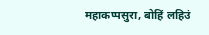महाकप्पसुरा, बोहिं लहिउं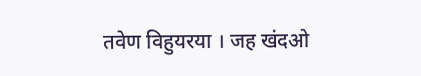तवेण विहुयरया । जह खंदओ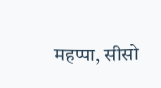महप्पा, सीसो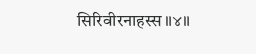सिरिवीरनाहस्स ॥४॥